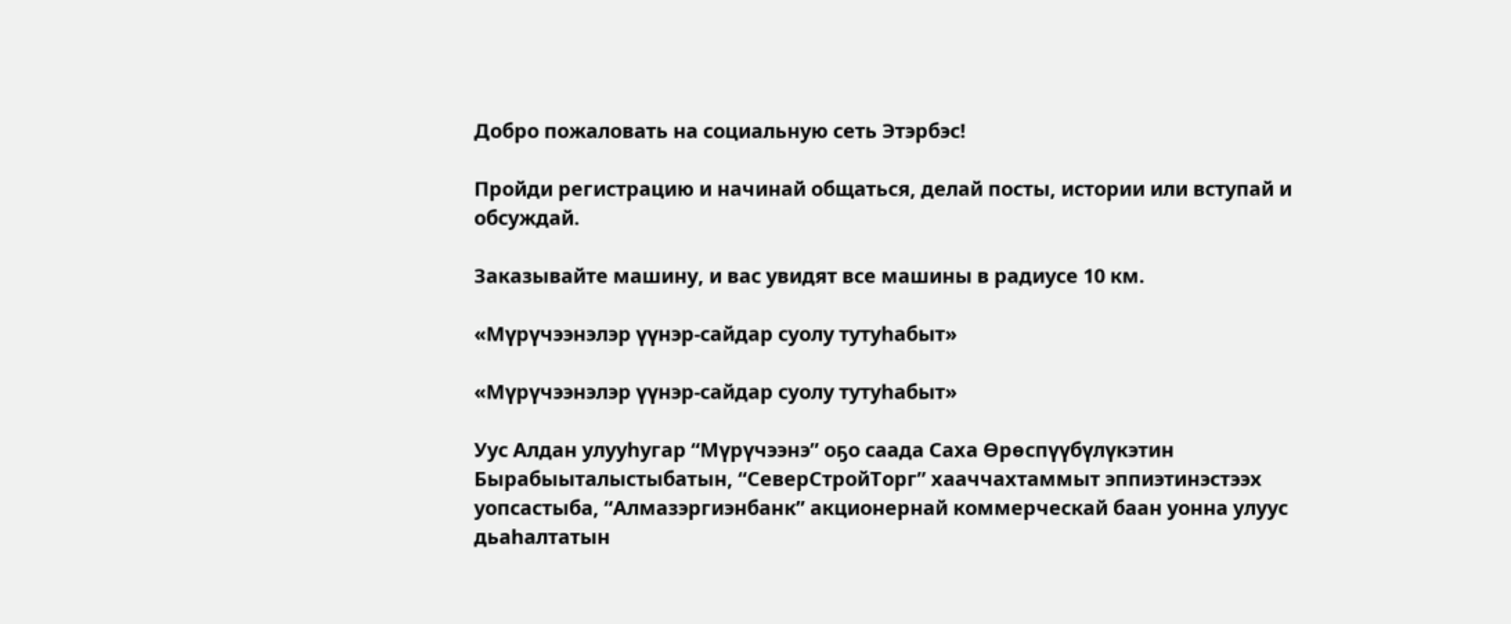Добро пожаловать на социальную сеть Этэрбэс!

Пройди регистрацию и начинай общаться, делай посты, истории или вступай и обсуждай.

Заказывайте машину, и вас увидят все машины в радиусе 10 км.

«Мүрүчээнэлэр үүнэр-сайдар суолу тутуһабыт»

«Мүрүчээнэлэр үүнэр-сайдар суолу тутуһабыт»

Уус Алдан улууһугар “Мүрүчээнэ” оҕо саада Саха Өрөспүүбүлүкэтин Бырабыыталыстыбатын, “СеверСтройТорг” хааччахтаммыт эппиэтинэстээх уопсастыба, “Алмазэргиэнбанк” акционернай коммерческай баан уонна улуус дьаһалтатын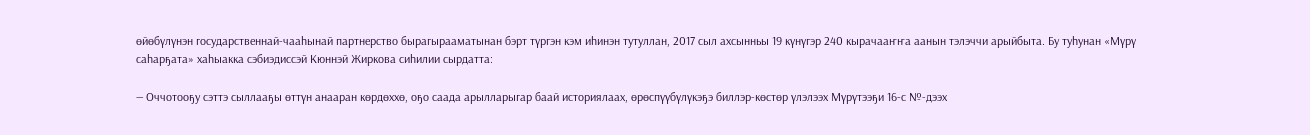өйөбүлүнэн государственнай-чааһынай партнерство бырагырааматынан бэрт түргэн кэм иһинэн тутуллан, 2017 сыл ахсынньы 19 күнүгэр 240 кырачааҥҥа аанын тэлэччи арыйбыта. Бу туһунан «Мүрү саһарҕата» хаһыакка сэбиэдиссэй Кюннэй Жиркова сиһилии сырдатта:

— Оччотооҕу сэттэ сыллааҕы өттүн анааран көрдөххө, оҕо саада арылларыгар баай историялаах, өрөспүүбүлүкэҕэ биллэр-көстөр үлэлээх Мүрүтээҕи 16-с №-дээх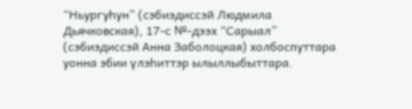“Ньургуһун” (сэбиэдиссэй Людмила Дьячковская), 17-с №-дээх “Сарыал” (сэбиэдиссэй Анна Заболоцкая) холбоспуттара  уонна эбии үлэһиттэр ылыллыбыттара.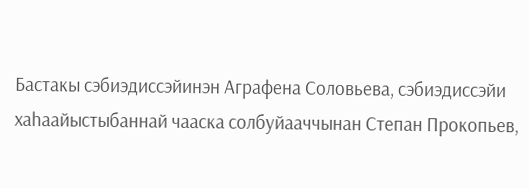Бастакы сэбиэдиссэйинэн Аграфена Соловьева, сэбиэдиссэйи хаһаайыстыбаннай чааска солбуйааччынан Степан Прокопьев,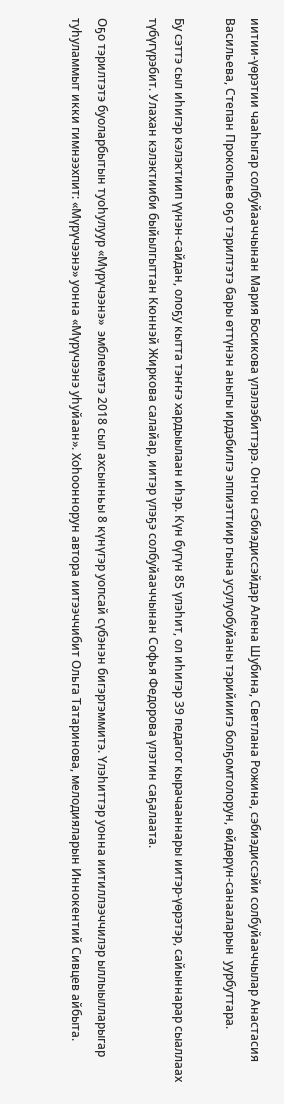иитии-үөрэтии чааһыгар солбуйааччынан Мария Босикова үлэлээбиттэрэ. Онтон сэбиэдиссэйдэр Алена Шубина, Светлана Рожина, сэбиэдиссэйи солбуйааччылар Анастасия Васильева, Степан Прокопьев оҕо тэрилтэтэ бары өттүнэн аныгы ирдэбилгэ эппиэттиир гына усулуобуйаны тэрийиигэ болҕомтолорун, өйдөрүн-санааларын  уурбуттара.

Бу сэттэ сыл иһигэр кэлэктиип үүнэн-сайдан, олоҕу кытта тэҥҥэ хардыылаан иһэр. Күн бүгүн 85 үлэһит, ол иһигэр 39 педагог кырачааннары иитэр-үөрэтэр, сайыннарар сыаллаах түбүгүрэбит. Улахан кэлэктииби быйылгыттан Кюннэй Жиркова салайар, иитэр үлэҕэ солбуйааччынан Софья Федорова үлэтин саҕалаата.

Оҕо тэрилтэтэ буоларбытын туоһулуур «Мүрүчээнэ»  эмблемэтэ 2018 сыл ахсынньы 8 күнүгэр уопсай сүбэнэн бигэргэммитэ. Үлэһиттэр уонна иитиллээччилэр ыллыылларыгар туһуламмыт икки гимнээхпит: «Мүрүчээнэ» уонна «Мүрүчээнэ уһуйаан». Хоһооннорун автора иитээччибит Ольга Татаринова, мелодияларын Иннокентий Сивцев айбыта.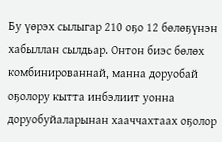Бу үөрэх сылыгар 210 оҕо 12 бөлөҕүнэн хабыллан сылдьар. Онтон биэс бөлөх комбинированнай, манна доруобай оҕолору кытта инбэлиит уонна доруобуйаларынан хааччахтаах оҕолор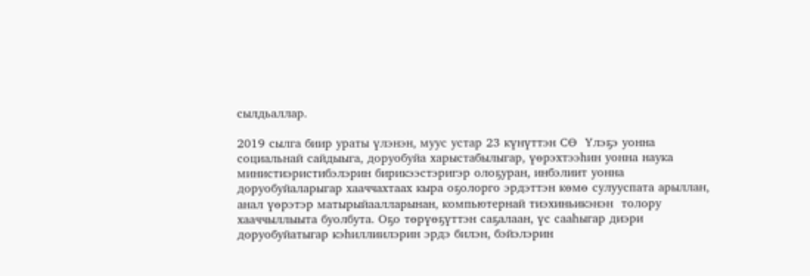сылдьаллар.

2019 сылга биир ураты үлэнэн, муус устар 23 күнүттэн СӨ  Үлэҕэ уонна социальнай сайдыыга, доруобуйа харыстабылыгар, үөрэхтээһин уонна наука министиэристибэлэрин бирикээстэригэр олоҕуран, инбэлиит уонна доруобуйаларыгар хааччахтаах кыра оҕолорго эрдэттэн көмө сулууспата арыллан, анал үөрэтэр матырыйаалларынан, компьютернай тиэхиньикэнэн  толору  хааччыллыыта буолбута. Оҕо төрүөҕүттэн саҕалаан, үс сааһыгар диэри доруобуйатыгар кэһиллиилэрин эрдэ билэн, бэйэлэрин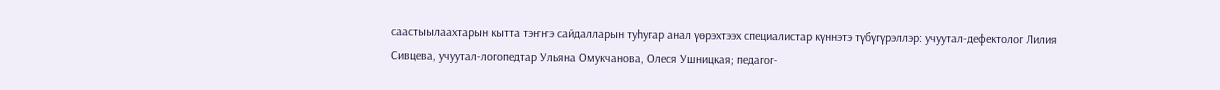саастыылаахтарын кытта тэҥҥэ сайдалларын туһугар анал үөрэхтээх специалистар күннэтэ түбүгүрэллэр: учуутал-дефектолог Лилия Сивцева, учуутал-логопедтар Ульяна Омукчанова, Олеся Ушницкая; педагог-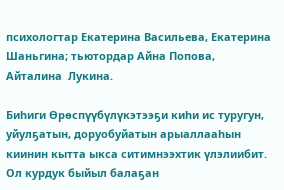психологтар Екатерина Васильева, Екатерина Шаньгина; тьютордар Айна Попова, Айталина  Лукина.

Биһиги Өрөспүүбүлүкэтээҕи киһи ис туругун, уйулҕатын, доруобуйатын арыаллааһын киинин кытта ыкса ситимнээхтик үлэлиибит. Ол курдук быйыл балаҕан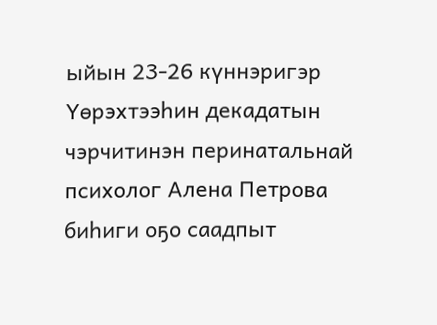ыйын 23-26 күннэригэр Үөрэхтээһин декадатын чэрчитинэн перинатальнай психолог Алена Петрова биһиги оҕо саадпыт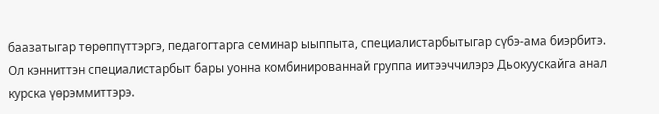баазатыгар төрөппүттэргэ, педагогтарга семинар ыыппыта, специалистарбытыгар сүбэ-ама биэрбитэ. Ол кэнниттэн специалистарбыт бары уонна комбинированнай группа иитээччилэрэ Дьокуускайга анал курска үөрэммиттэрэ.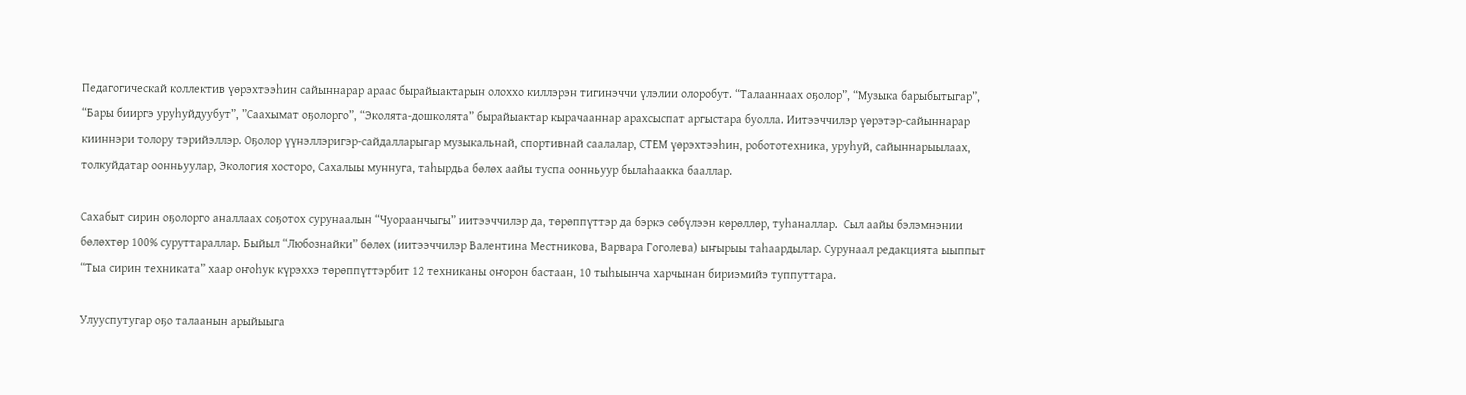Педагогическай коллектив үөрэхтээһин сайыннарар араас бырайыактарын олоххо киллэрэн тигинэччи үлэлии олоробут. “Талааннаах оҕолор”, “Музыка барыбытыгар”, “Бары бииргэ уруһуйдуубут”, ”Саахымат оҕолорго”, “Эколята-дошколята” бырайыактар кырачааннар арахсыспат аргыстара буолла. Иитээччилэр үөрэтэр-сайыннарар кииннэри толору тэрийэллэр. Оҕолор үүнэллэригэр-сайдалларыгар музыкальнай, спортивнай саалалар, СТЕМ үөрэхтээһин, робототехника, уруһуй, сайыннарыылаах, толкуйдатар оонньуулар, Экология хосторо, Сахалыы муннуга, таһырдьа бөлөх аайы туспа оонньуур былаһаакка бааллар.

Сахабыт сирин оҕолорго аналлаах соҕотох сурунаалын “Чуораанчыгы” иитээччилэр да, төрөппүттэр да бэркэ сөбүлээн көрөллөр, туһаналлар.  Сыл аайы бэлэмнэнии бөлөхтөр 100% суруттараллар. Быйыл “Любознайки” бөлөх (иитээччилэр Валентина Местникова, Варвара Гоголева) ыҥырыы таһаардылар. Сурунаал редакцията ыыппыт “Тыа сирин техниката” хаар оҥоһук күрэххэ төрөппүттэрбит 12 техниканы оҥорон бастаан, 10 тыһыынча харчынан бириэмийэ туппуттара.

Улууспутугар оҕо талаанын арыйыыга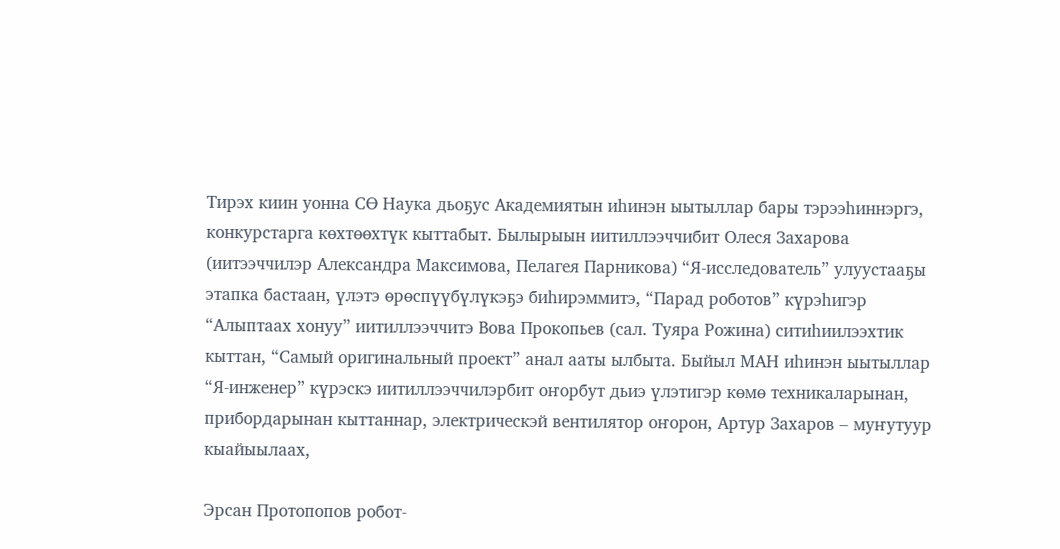Тирэх киин уонна СӨ Наука дьоҕус Академиятын иһинэн ыытыллар бары тэрээһиннэргэ, конкурстарга көхтөөхтүк кыттабыт. Былырыын иитиллээччибит Олеся Захарова (иитээччилэр Александра Максимова, Пелагея Парникова) “Я-исследователь” улуустааҕы этапка бастаан, үлэтэ өрөспүүбүлүкэҕэ биһирэммитэ, “Парад роботов” күрэһигэр “Алыптаах хонуу” иитиллээччитэ Вова Прокопьев (сал. Туяра Рожина) ситиһиилээхтик кыттан, “Самый оригинальный проект” анал ааты ылбыта. Быйыл МАН иһинэн ыытыллар “Я-инженер” күрэскэ иитиллээччилэрбит оҥорбут дьиэ үлэтигэр көмө техникаларынан, прибордарынан кыттаннар, электрическэй вентилятор оҥорон, Артур Захаров – муҥутуур кыайыылаах,

Эрсан Протопопов робот-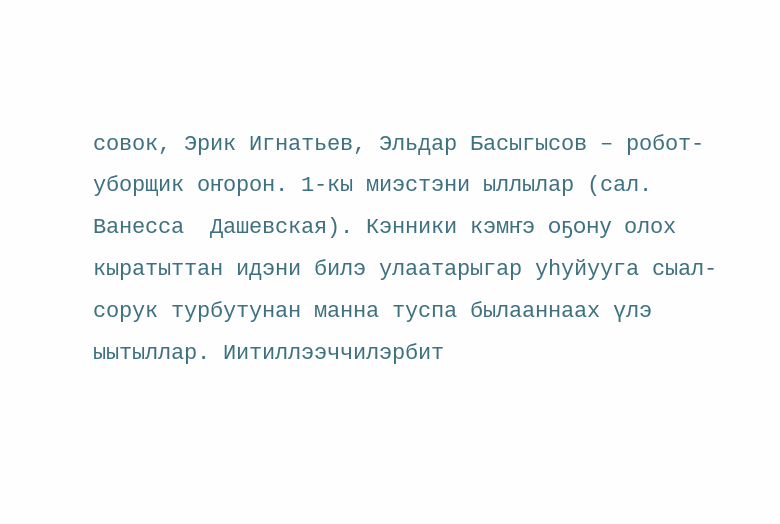совок, Эрик Игнатьев, Эльдар Басыгысов – робот-уборщик оҥорон. 1-кы миэстэни ыллылар (сал. Ванесса  Дашевская). Кэнники кэмҥэ оҕону олох кыратыттан идэни билэ улаатарыгар уһуйууга сыал-сорук турбутунан манна туспа былааннаах үлэ ыытыллар. Иитиллээччилэрбит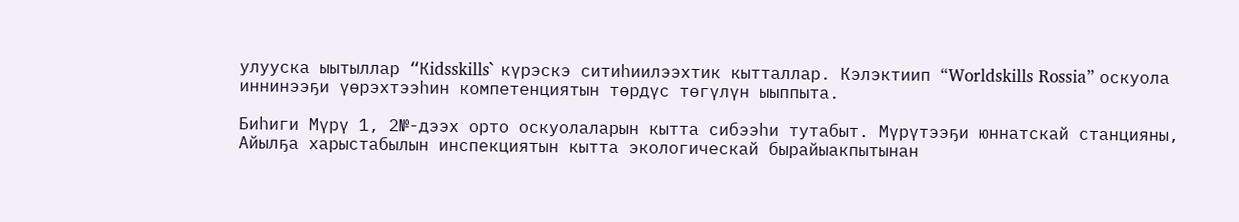улууска ыытыллар “Кidsskills` күрэскэ ситиһиилээхтик кытталлар. Кэлэктиип “Worldskills Rossia” оскуола иннинээҕи үөрэхтээһин компетенциятын төрдүс төгүлүн ыыппыта.

Биһиги Мүрү 1, 2№-дээх орто оскуолаларын кытта сибээһи тутабыт. Мүрүтээҕи юннатскай станцияны, Айылҕа харыстабылын инспекциятын кытта экологическай бырайыакпытынан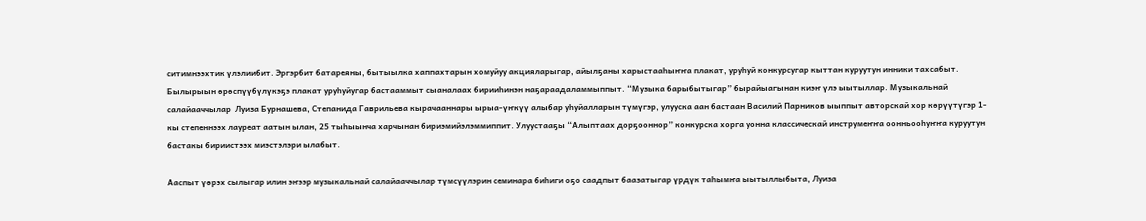ситимнээхтик үлэлиибит. Эргэрбит батареяны, бытыылка хаппахтарын хомуйуу акцияларыгар, айылҕаны харыстааһыҥҥа плакат, уруһуй конкурсугар кыттан куруутун инники тахсабыт. Былырыын өрөспүүбүлүкэҕэ плакат уруһуйугар бастааммыт сыаналаах бирииһинэн наҕараадаламмыппыт. “Музыка барыбытыгар” бырайыагынан киэҥ үлэ ыытыллар. Музыкальнай салайааччылар  Луиза Бурнашева, Степанида Гаврильева кырачааннары ырыа-үҥкүү алыбар уһуйалларын түмүгэр, улууска аан бастаан Василий Парников ыыппыт авторскай хор көрүүтүгэр 1-кы степеннээх лауреат аатын ылан, 25 тыһыынча харчынан бириэмийэлэммиппит. Улуустааҕы “Алыптаах дорҕооннор” конкурска хорга уонна классическай инструмеҥҥа оонньооһуҥҥа куруутун бастакы бириистээх миэстэлэри ылабыт.

Ааспыт үөрэх сылыгар илин эҥээр музыкальнай салайааччылар түмсүүлэрин семинара биһиги оҕо саадпыт баазатыгар үрдүк таһымҥа ыытыллыбыта, Луиза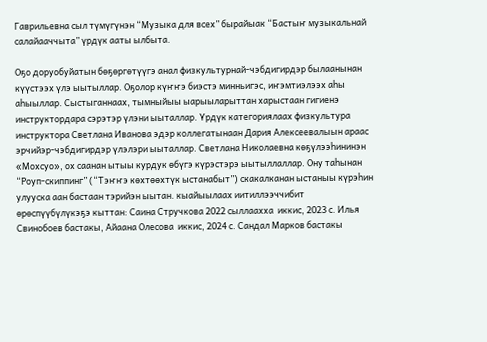Гаврильевна сыл түмүгүнэн “Музыка для всех” бырайыак “Бастыҥ музыкальнай салайааччыта” үрдүк ааты ылбыта.

Оҕо доруобуйатын бөҕөргөтүүгэ анал физкультурнай-чэбдигирдэр былаанынан күүстээх үлэ ыытыллар. Оҕолор күҥҥэ биэстэ минньигэс, иҥэмтиэлээх аһы аһыыллар. Сыстыганнаах, тымныйыы ыарыыларыттан харыстаан гигиенэ инструктордара сэрэтэр үлэни ыыталлар. Үрдүк категориялаах физкультура инструктора Светлана Иванова эдэр коллегатынаан Дария Алексеевалыын араас эрчийэр-чэбдигирдэр үлэлэри ыыталлар. Светлана Николаевна көҕүлээһининэн «Мохсуо», ох саанан ытыы курдук өбүгэ күрэстэрэ ыытыллаллар. Ону таһынан “Роуп-скиппинг” (“Тэҥҥэ көхтөөхтүк ыстанабыт”) скакалканан ыстаныы күрэһин улууска аан бастаан тэрийэн ыытан. кыайыылаах иитиллээччибит өрөспүүбүлүкэҕэ кыттан: Саина Стручкова 2022 сыллаахха  иккис, 2023 с. Илья Свинобоев бастакы, Айаана Олесова  иккис, 2024 с. Сандал Марков бастакы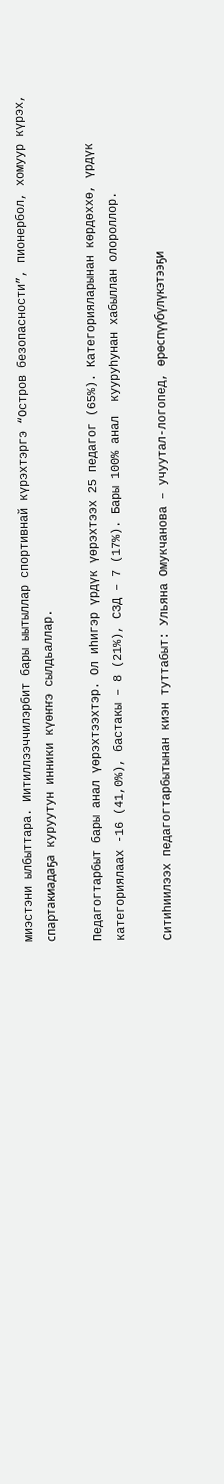миэстэни ылбыттара. Иитиллээччилэрбит бары ыытыллар спортивнай күрэхтэргэ “Остров безопасности”, пионербол, хомуур күрэх, спартакиадаҕа куруутун инники күөҥҥэ сылдьаллар.

Педагогтарбыт бары анал үөрэхтээхтэр. Ол иһигэр үрдүк үөрэхтээх 25 педагог (65%). Категорияларынан көрдөххө, үрдүк категориялаах -16 (41,0%), бастакы – 8 (21%), СЗД – 7 (17%). Бары 100% анал  кууруһунан хабыллан олороллор.

Ситиһиилээх педагогтарбытынан киэн туттабыт: Ульяна Омукчанова – учуутал-логопед, өрөспүүбүлүкэтээҕи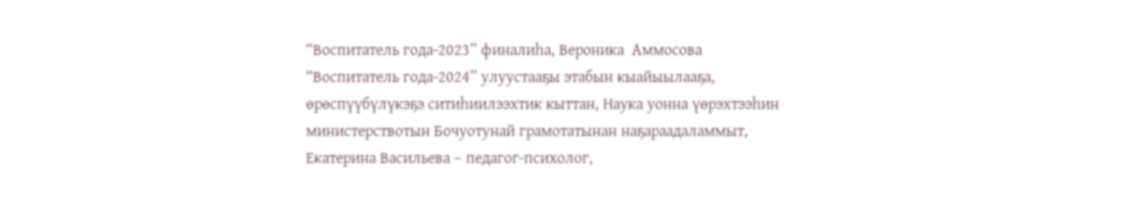“Воспитатель года-2023” финалиһа, Вероника  Аммосова “Воспитатель года-2024” улуустааҕы этабын кыайыылааҕа, өрөспүүбүлүкэҕэ ситиһиилээхтик кыттан, Наука уонна үөрэхтээһин министерствотын Бочуотунай грамотатынан наҕараадаламмыт, Екатерина Васильева – педагог-психолог,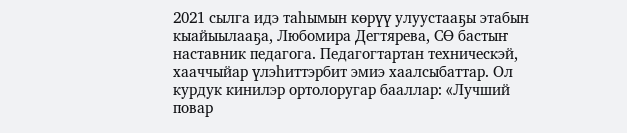2021 сылга идэ таһымын көрүү улуустааҕы этабын кыайыылааҕа, Любомира Дегтярева, СӨ бастыҥ наставник педагога. Педагогтартан техническэй, хааччыйар үлэһиттэрбит эмиэ хаалсыбаттар. Ол курдук кинилэр ортолоругар бааллар: «Лучший повар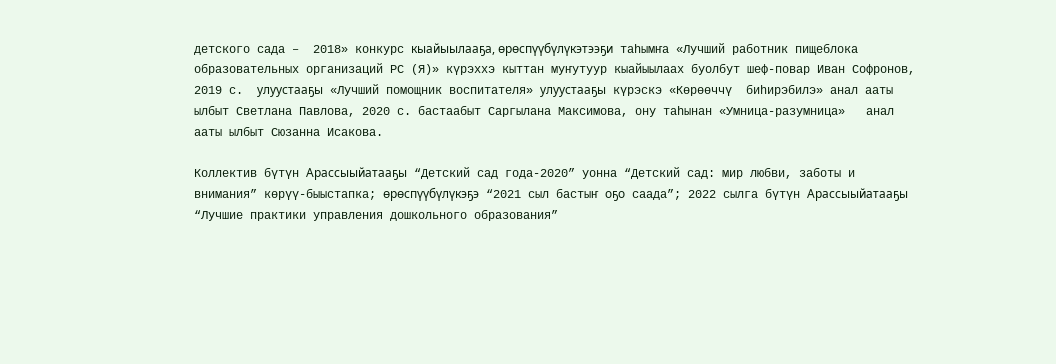детского сада –  2018» конкурс кыайыылааҕа, өрөспүүбүлүкэтээҕи таһымҥа «Лучший работник пищеблока образовательных организаций РС (Я)» күрэххэ кыттан муҥутуур кыайыылаах буолбут шеф-повар Иван Софронов,  2019 с.  улуустааҕы «Лучший помощник воспитателя» улуустааҕы күрэскэ «Көрөөччү  биһирэбилэ» анал ааты ылбыт Светлана Павлова, 2020 с. бастаабыт Саргылана Максимова, ону таһынан «Умница-разумница»   анал  ааты ылбыт Сюзанна Исакова.

Коллектив бүтүн Арассыыйатааҕы “Детский сад года-2020” уонна “Детский сад: мир любви, заботы и внимания” көрүү-быыстапка; өрөспүүбүлүкэҕэ “2021 сыл бастыҥ оҕо саада”; 2022 сылга бүтүн Арассыыйатааҕы “Лучшие практики управления дошкольного образования”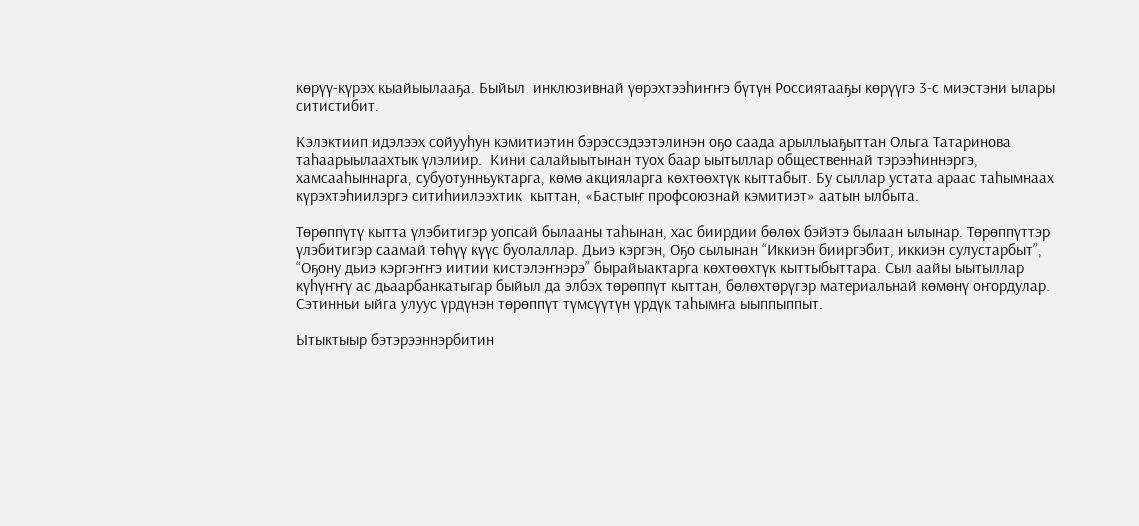көрүү-күрэх кыайыылааҕа. Быйыл  инклюзивнай үөрэхтээһиҥҥэ бүтүн Россиятааҕы көрүүгэ 3-с миэстэни ылары ситистибит.

Кэлэктиип идэлээх сойууһун кэмитиэтин бэрэссэдээтэлинэн оҕо саада арыллыаҕыттан Ольга Татаринова таһаарыылаахтык үлэлиир.  Кини салайыытынан туох баар ыытыллар общественнай тэрээһиннэргэ, хамсааһыннарга, субуотунньуктарга, көмө акцияларга көхтөөхтүк кыттабыт. Бу сыллар устата араас таһымнаах күрэхтэһиилэргэ ситиһиилээхтик  кыттан, «Бастыҥ профсоюзнай кэмитиэт» аатын ылбыта.

Төрөппүтү кытта үлэбитигэр уопсай былааны таһынан, хас биирдии бөлөх бэйэтэ былаан ылынар. Төрөппүттэр үлэбитигэр саамай төһүү күүс буолаллар. Дьиэ кэргэн, Оҕо сылынан “Иккиэн бииргэбит, иккиэн сулустарбыт”, “Оҕону дьиэ кэргэҥҥэ иитии кистэлэҥнэрэ” бырайыактарга көхтөөхтүк кыттыбыттара. Сыл аайы ыытыллар күһүҥҥү ас дьаарбанкатыгар быйыл да элбэх төрөппүт кыттан, бөлөхтөрүгэр материальнай көмөнү оҥордулар. Сэтинньи ыйга улуус үрдүнэн төрөппүт түмсүүтүн үрдүк таһымҥа ыыппыппыт.

Ытыктыыр бэтэрээннэрбитин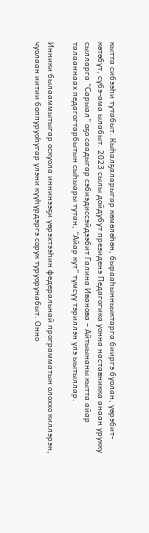кытта сибээһи тутабыт. Кыһалҕаларыгар көмөлөһөн, бырааһынньыктарга бииргэ буолан, үөрэбит-көтөбүт, сүбэ-ама ылабыт. 2023 сылы дойдубут президенэ Педагогика уонна наставникка анаан урукку сылларга “Сарыал” оҕо саадыгар сэбиэдиссэйдээбит Галина Иванова – Айтыынаны кытта айар талааннаах педагогтарбытын сыһыары тутан, “Айар кут” түмсүү тэриллэн үлэ ыытыллар.

Инники былааммытыгар оскуола иннинээҕи үөрэхтээһин федеральнай программатын олоххо киллэрэн, чуолаан иитии боппуруоһугар үлэни күүһүрдэргэ сорук туруорунабыт. Онно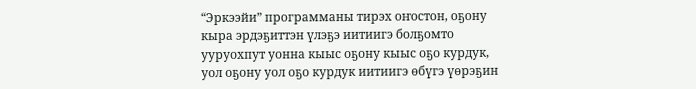“Эркээйи” программаны тирэх оҥостон, оҕону кыра эрдэҕиттэн үлэҕэ иитиигэ болҕомто ууруохпут уонна кыыс оҕону кыыс оҕо курдук, уол оҕону уол оҕо курдук иитиигэ өбүгэ үөрэҕин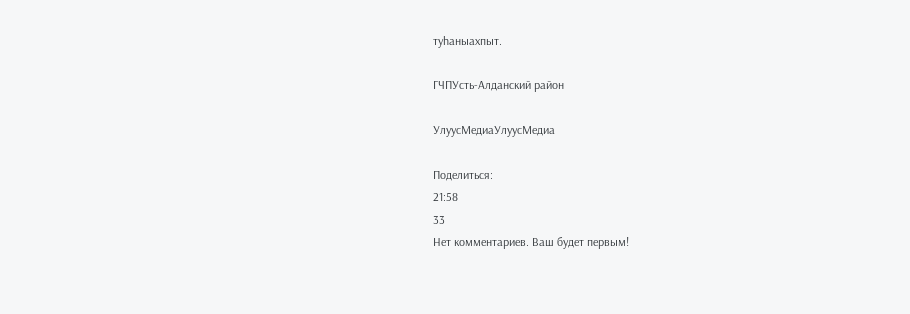туһаныахпыт.

ГЧПУсть-Алданский район

УлуусМедиаУлуусМедиа

Поделиться:
21:58
33
Нет комментариев. Ваш будет первым!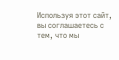Используя этот сайт, вы соглашаетесь с тем, что мы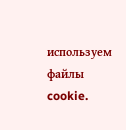используем файлы cookie.